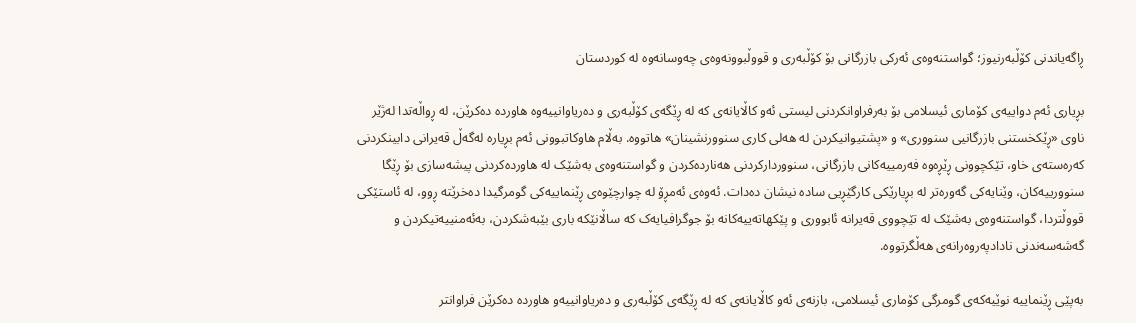ڕاگەیاندنی کۆڵبەرنیوز؛ گواستنەوەی ئەرکی بازرگانی بۆ کۆڵبەری و قووڵبوونەوەی چەوسانەوە لە کوردستان

بڕیاری ئەم دواییەی کۆماری ئیسلامی بۆ بەرفراوانکردنی لیستی ئەو کاڵایانەی کە لە ڕێگەی کۆڵبەری و دەریاوانییەوە هاوردە دەکرێن، لە ڕواڵەتدا لەژێر ناوی «ڕێکخستنی بازرگانیی سنووری» و «پشتیوانیکردن لە هەلی کاری سنوورنشینان» هاتووە. بەڵام هاوکاتبوونی ئەم بڕیارە لەگەڵ قەیرانی دابینکردنی کەرەستەی خاو، تێکچوونی ڕێڕەوە فەرمییەکانی بازرگانی، سنووردارکردنی هەناردەکردن و گواستنەوەی بەشێک لە هاوردەکردنی پیشەسازی بۆ ڕێگا سنوورییەکان، وێنایەکی گەورەتر لە بڕیارێکی کارگێڕیی سادە نیشان دەدات. ئەوەی ئەمڕۆ لە چوارچێوەی ڕێنماییەکی گومرگیدا دەخرێتە ڕوو، لە ئاستێکی قووڵتردا، گواستنەوەی بەشێک لە تێچووی قەیرانە ئابووری و پێکهاتەییەکانە بۆ جوگرافیایەک کە ساڵانێکە باری بێبەشکردن، بەئەمنییەتیکردن و گەشەسەندنی نادادپەروەرانەی هەڵگرتووە.

بەپێی ڕێنماییە نوێیەکەی گومرگی کۆماری ئیسلامی، بازنەی ئەو کاڵایانەی کە لە ڕێگەی کۆڵبەری و دەریاوانییەو هاوردە دەکرێن فراوانتر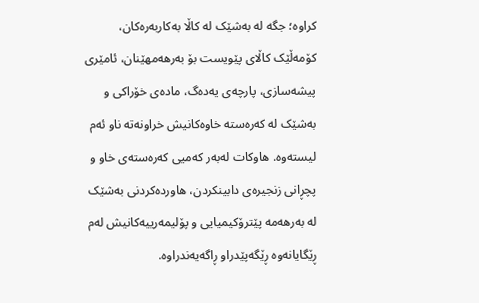کراوە؛ جگە لە بەشێک لە کاڵا بەکاربەرەکان، کۆمەڵێک کاڵای پێویست بۆ بەرهەمهێنان، ئامێری پیشەسازی، پارچەی یەدەگ، مادەی‌ خۆراکی و بەشێک لە کەرەستە خاوەکانیش خراونەتە ناو ئەم لیستەوە. هاوکات لەبەر کەمیی کەرەستەی خاو و پچڕانی زنجیرەی دابینکردن، هاوردەکردنی بەشێک لە بەرهەمە پێترۆکیمیایی و پۆلیمەرییەکانیش لەم ڕێگایانەوە ڕێگەپێدراو ڕاگەیەندراوە.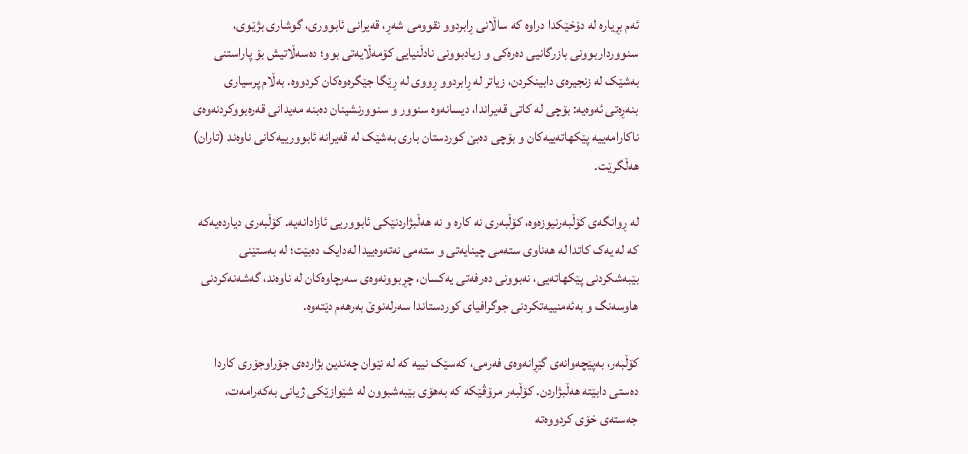ئەم بڕیارە لە دۆخێکدا دراوە کە ساڵانی ڕابردوو نقوومی شەڕ، قەیرانی ئابووری، گوشاری بژێوی، سنوورداربوونی بازرگانیی دەرەکی و زیادبوونی نادڵنیایی کۆمەڵایەتی بوو؛ دەسەڵاتیش بۆ پاراستنی بەشێک لە زنجیرەی دابینکردن، زیاتر لە ڕابردوو ڕووی لە ڕێگا جێگرەوەکان کردووە. بەڵام پرسیاری بنەڕەتی ئەوەیە: بۆچی لە کاتی قەیراندا، دیسانەوە سنوور و سنوورنشینان دەبنە مەیدانی قەرەبووکردنەوەی ناکارامەییە پێکهاتەییەکان و بۆچی دەبێ کوردستان باری بەشێک لە قەیرانە ئابوورییەکانی ناوەند (تاران) هەڵگرێت.

له‌ ڕوانگه‌ی کۆڵبەرنیوزەوە، کۆڵبەری نە کارە و نە هەڵبژاردنێکی ئابووریی ئازادانەیە. کۆڵبەری دیاردەیەکە کە لە یەک کاتدا لە هەناوی ستەمی چینایەتی و ستەمی نەتەوەییدا لەدایک دەبێت؛ لە بەستێنی بێبەشکردنی پێکهاتەیی، نەبوونی دەرفەتی یەکسان، چڕبوونەوەی سەرچاوەکان لە ناوەند، گەشەنەکردنی هاوسەنگ و بەئەمنییەتکردنی جوگرافیای کوردستاندا سەرلەنوێ بەرهەم دێتەوە.

کۆڵبەر، بەپێچەوانەی گێڕانەوەی فەرمی، کەسێک نییە کە لە نێوان چەندین بژاردەی جۆراوجۆری کاردا دەستی دابێتە هەڵبژاردن. کۆڵبەر مرۆڤێکە کە بەهۆی بێبەشبوون لە شێوازێکی ژیانی بەکەرامەت، جەستەی خۆی کردووەتە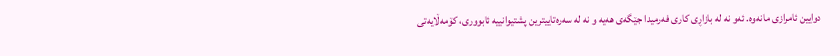دوایین ئامرازی مانەوە. ئەو نە لە بازاڕی کاری فەرمیدا جێگەی هەیە و نە لە سەرەتاییترین پشتیوانییە ئابووری، کۆمەڵایەتی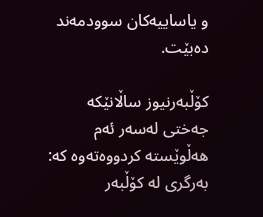و یاساییەکان سوودمەند دەبێت.

کۆڵبەرنیوز ساڵانێکە جەختی لەسەر ئەم هەڵوێستە کردووەتەوە کە: بەرگری لە کۆڵبەر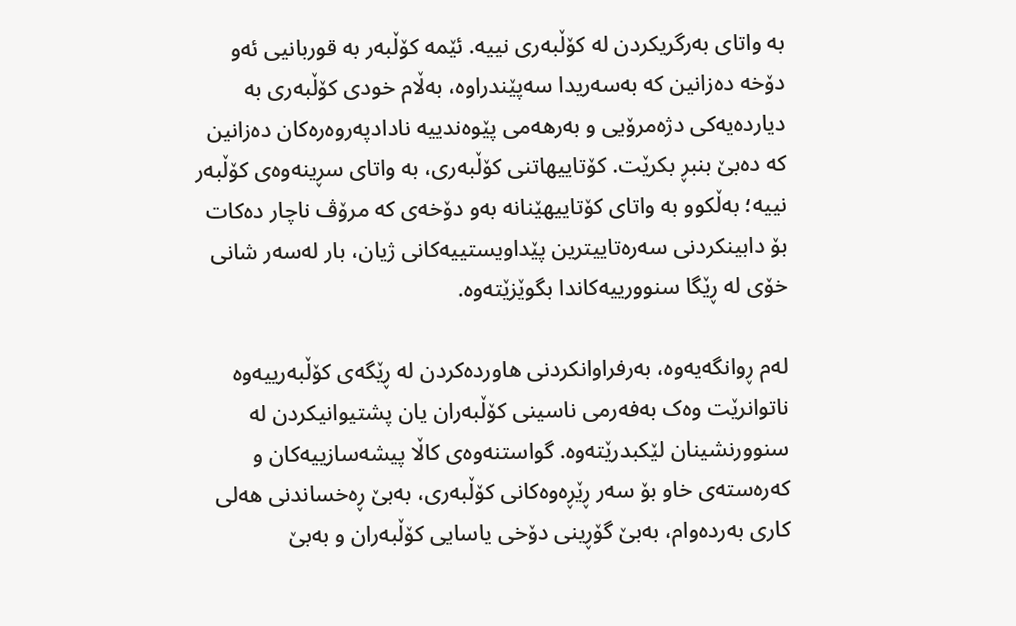بە واتای بەرگریکردن لە کۆڵبەری نییە. ئێمە کۆڵبەر بە قوربانیی ئەو دۆخە دەزانین کە بەسەریدا سەپێندراوە، بەڵام خودی کۆڵبەری بە دیاردەیەکی دژەمرۆیی و بەرهەمی پێوەندییە نادادپەروەرەکان دەزانین کە دەبێ بنبڕ بکرێت. کۆتاییهاتنی کۆڵبەری، بە واتای سڕینەوەی کۆڵبەر نییە؛ بەڵکوو بە واتای کۆتاییهێنانە بەو دۆخەی کە مرۆڤ ناچار دەکات بۆ دابینکردنی سەرەتاییترین پێداویستییەکانی ژیان، بار لەسەر شانی خۆی لە ڕێگا سنوورییەکاندا بگوێزێتەوە.

له‌م ڕوانگەیەوە، بەرفراوانکردنی هاوردەکردن لە ڕێگەی کۆڵبەرییەوە ناتوانرێت وەک بەفەرمی ناسینی کۆڵبەران یان پشتیوانیکردن لە سنوورنشینان لێکبدرێتەوە. گواستنەوەی کاڵا پیشەسازییەکان و کەرەستەی خاو بۆ سەر ڕێڕەوەکانی کۆڵبەری، بەبێ ڕەخساندنی هەلی کاری بەردەوام، بەبێ گۆڕینی دۆخی یاسایی کۆڵبەران و بەبێ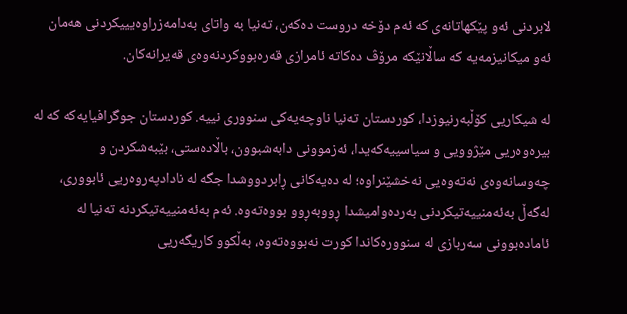لابردنی ئەو پێکهاتانەی کە ئەم دۆخە دروست دەکەن، تەنیا بە واتای بەدامەزراوەیییکردنی هەمان ئەو میکانیزمەیە کە ساڵانێکە مرۆڤ دەکاتە ئامرازی قەرەبووکردنەوەی قەیرانەکان.

له‌ شیکاریی کۆڵبەرنیوزدا، کوردستان تەنیا ناوچەیەکی سنووری نییە. کوردستان جوگرافیایەکە کە لە بیرەوەریی مێژوویی و سیاسییەکەیدا، ئەزموونی دابەشبوون، باڵادەستی، بێبەشکردن و چەوسانەوەی نەتەوەیی نەخشێنراوە؛ لە دەیەکانی ڕابردووشدا جگە لە نادادپەروەریی ئابووری، لەگەڵ بەئەمنییەتیکردنی بەردەوامیشدا ڕووبەڕوو بووەتەوە. ئەم بەئەمنییەتیکردنە تەنیا لە ئامادەبوونی سەربازی لە سنوورەکاندا کورت نەبووەتەوە، بەڵکوو کاریگەریی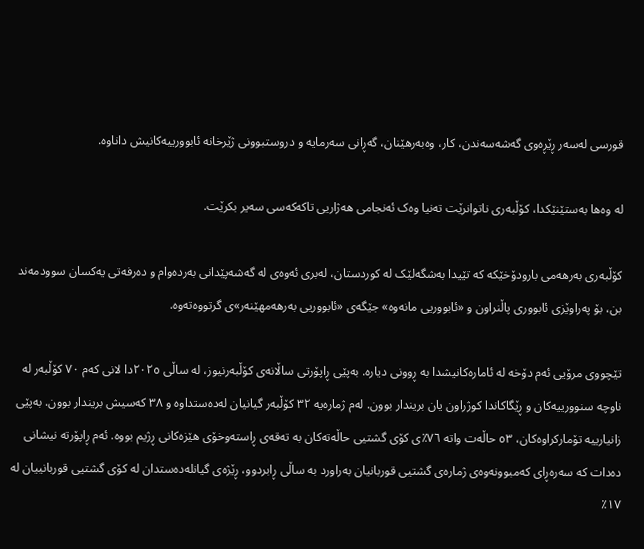قورسی لەسەر ڕێڕەوی گەشەسەندن، کار، وەبەرهێنان، گەڕانی سەرمایە و دروستبوونی ژێرخانە ئابوورییەکانیش داناوە.

لە وەها بەستێنێکدا، کۆڵبەری ناتوانرێت تەنیا وەک ئەنجامی هەژاریی تاکەکەسی سەیر بکرێت.

کۆڵبەری بەرهەمی بارودۆخێکە کە تێیدا بەشگەلێک لە کوردستان، لەبری ئەوەی لە گەشەپێدانی بەردەوام و دەرفەتی یەکسان سوودمەند بن، بۆ پەراوێزی ئابووری پاڵنراون و «ئابووریی مانەوە» جێگەی «ئابووریی بەرهەمهێنەر»ی گرتووەتەوە.

تێچووی مرۆیی ئەم دۆخە لە ئامارەکانیشدا بە ڕوونی دیارە. بەپێی ڕاپۆرتی ساڵانەی کۆڵبەرنیوز، لە ساڵی ٢٠٢٥دا لانی کەم ٧٠ کۆڵبەر لە ناوچە سنوورییەکان و ڕێگاکاندا کوژراون یان بریندار بوون. لەم ژمارەیە ٣٢ کۆڵبەر گیانیان لەدەستداوە و ٣٨ کەسیش بریندار بوون. بەپێی زانیارییە تۆمارکراوەکان، ٥٣ حاڵەت واتە ٧٦٪ی کۆی گشتیی حاڵەتەکان بە تەقەی ڕاستەوخۆی هێزەکانی ڕژیم بووە. ئەم ڕاپۆرتە نیشانی دەدات کە سەرەڕای کەمبوونەوەی ژمارەی گشتیی قوربانیان بەراورد بە ساڵی ڕابردوو، ڕێژەی گیانلەدەستدان لە کۆی گشتیی قوربانییان لە ١٧٪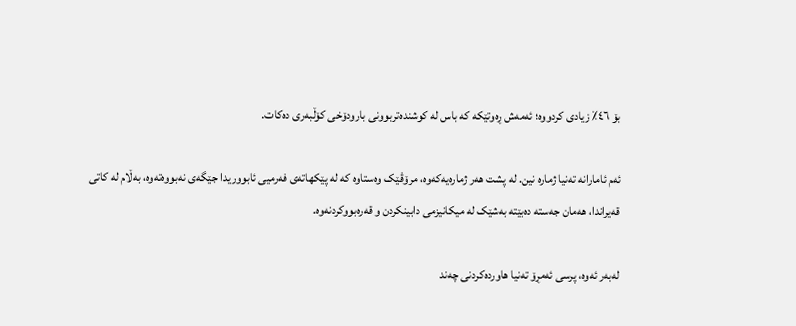بۆ ٤٦٪ زیادی کردووە؛ ئەمەش ڕەوتێکە کە باس لە کوشندەتربوونی بارودۆخی کۆڵبەری دەکات.

ئەم ئامارانە تەنیا ژمارە نین. لە پشت هەر ژمارەیەکەوە، مرۆڤێک وەستاوە کە لە پێکهاتەی فەرمیی ئابووریدا جێگەی نەبووەتەوە، بەڵام لە کاتی قەیراندا، هەمان جەستە دەبێتە بەشێک لە میکانیزمی دابینکردن و قەرەبووکردنەوە.

لەبەر ئەوە، پرسی ئەمڕۆ تەنیا هاوردەکردنی چەند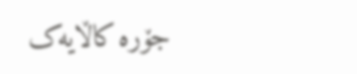جۆرە کاڵایەک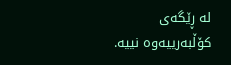لە ڕێگەی کۆڵبەرییەوە نییە.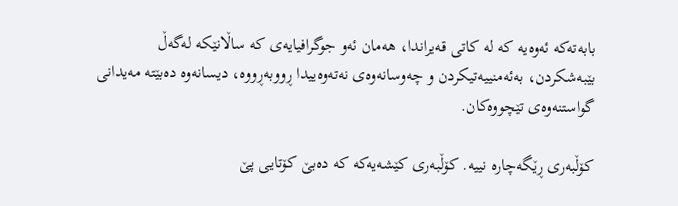بابەتەکە ئەوەیە کە لە کاتی قەیراندا، هەمان ئەو جوگرافیایەی کە ساڵانێکە لەگەڵ بێبەشکردن، بەئەمنییەتیکردن و چەوسانەوەی نەتەوەییدا ڕووبەڕووە، دیسانەوە دەبێتە مەیدانی گواستنەوەی تێچووەکان.

کۆڵبەری ڕێگەچارە نییە. کۆڵبەری کێشەیەکە کە دەبێ کۆتایی پێ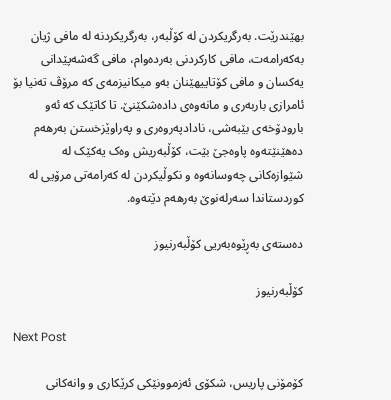بهێندرێت. بەرگریکردن لە کۆڵبەر، بەرگریکردنە لە مافی ژیان بەکەرامەت، مافی کارکردنی بەردەوام، مافی گەشەپێدانی یەکسان و مافی کۆتاییهێنان بەو میکانیزمەی کە مرۆڤ تەنیا بۆ ئامرازی باربەری و مانەوەی دادەشکێنێ. تا کاتێک کە ئەو بارودۆخەی بێبەشی، نادادپەروەری و پەراوێزخستن بەرهەم دەهێنێتەوە پاوەجێ بێت، کۆڵبەریش وەک یەکێک لە شێوازەکانی چەوسانەوە و نکوڵیکردن لە کەرامەتی مرۆیی لە کوردستاندا سەرلەنوێ بەرهەم دێتەوە.

دەستەی بەڕێوەبەریی کۆڵبەرنیوز

کۆڵبەرنیوز

Next Post

کۆمۆنی پاریس، شکۆی ئەزموونێکی کرێکاری و وانەکانی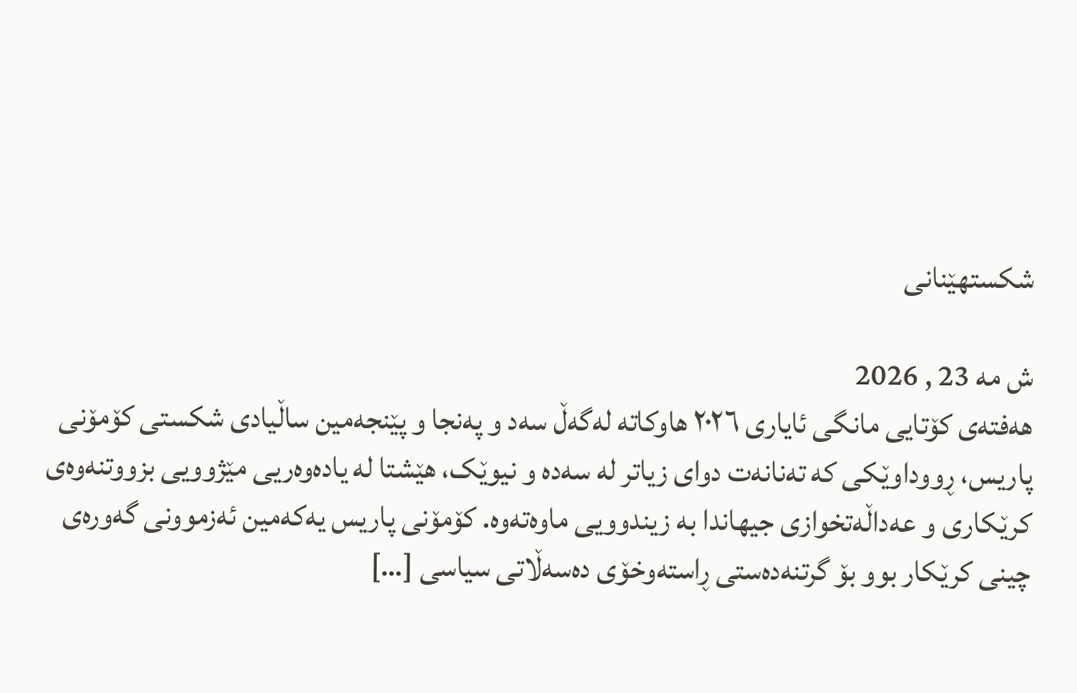شکستهێنانی

ش مه 23 , 2026
هەفتەی کۆتایی مانگی ئایاری ٢٠٢٦ هاوکاتە لەگەڵ سەد و پەنجا و پێنجەمین ساڵیادی شکستی کۆمۆنی پاریس، ڕووداوێکی کە تەنانەت دوای زیاتر لە سەدە و نیوێک، هێشتا لە یادەوەریی مێژوویی بزووتنەوەی کرێکاری و عەداڵەتخوازی جیهاندا بە زیندوویی ماوەتەوە. کۆمۆنی پاریس یەکەمین ئەزموونی گەورەی چینی کرێکار بوو بۆ گرتنەدەستی ڕاستەوخۆی دەسەڵاتی سیاسی […]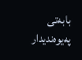بابەتی پەیوەندیدار